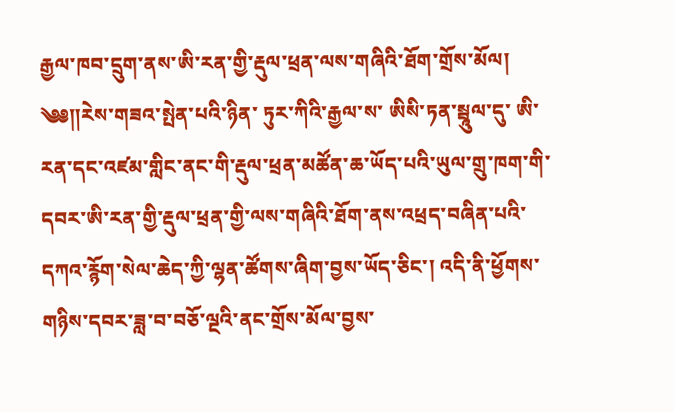རྒྱལ་ཁབ་དྲུག་ནས་ཨི་རན་གྱི་རྡུལ་ཕྲན་ལས་གཞིའི་ཐོག་གྲོས་མོལ།
༄༅༎རེས་གཟའ་སྤེན་པའི་ཉིན་ ཏུར་ཀིའི་རྒྱལ་ས་ ཨིསི་ཏན་སྦཱུལ་དུ་ ཨི་རན་དང་འཛམ་གླིང་ནང་གི་རྡུལ་ཕྲན་མཚོན་ཆ་ཡོད་པའི་ཡུལ་གྲུ་ཁག་གི་དབར་ཨི་རན་གྱི་རྡུལ་ཕྲན་གྱི་ལས་གཞིའི་ཐོག་ནས་འཕྲད་བཞིན་པའི་དཀའ་རྙོག་སེལ་ཆེད་ཀྱི་ལྷན་ཚོགས་ཞིག་བྱས་ཡོད་ཅིང་། འདི་ནི་ཕྱོགས་གཉིས་དབར་ཟླ་བ་བཅོ་ལྔའི་ནང་གྲོས་མོལ་བྱས་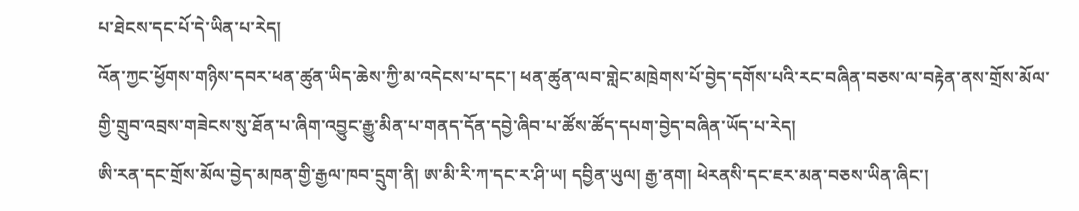པ་ཐེངས་དང་པོ་དེ་ཡིན་པ་རེད།
འོན་ཀྱང་ཕྱོགས་གཉིས་དབར་ཕན་ཚུན་ཡིད་ཆེས་ཀྱི་མ་འདེངས་པ་དང་། ཕན་ཚུན་ལབ་གླེང་མཁྲེགས་པོ་བྱེད་དགོས་པའི་རང་བཞིན་བཅས་ལ་བརྟེན་ནས་གྲོས་མོལ་གྱི་གྲུབ་འབྲས་གཟེངས་སུ་ཐོན་པ་ཞིག་འབྱུང་རྒྱུ་མིན་པ་གནད་དོན་དབྱེ་ཞིབ་པ་ཚོས་ཚོད་དཔག་བྱེད་བཞིན་ཡོད་པ་རེད།
ཨི་རན་དང་གྲོས་མོལ་བྱེད་མཁན་གྱི་རྒྱལ་ཁབ་དྲུག་ནི། ཨ་མི་རི་ཀ་དང་ར་ཤི་ཡ། དབྱིན་ཡུལ། རྒྱ་ནག། ཕེརནསི་དང་ཇར་མན་བཅས་ཡིན་ཞིང་།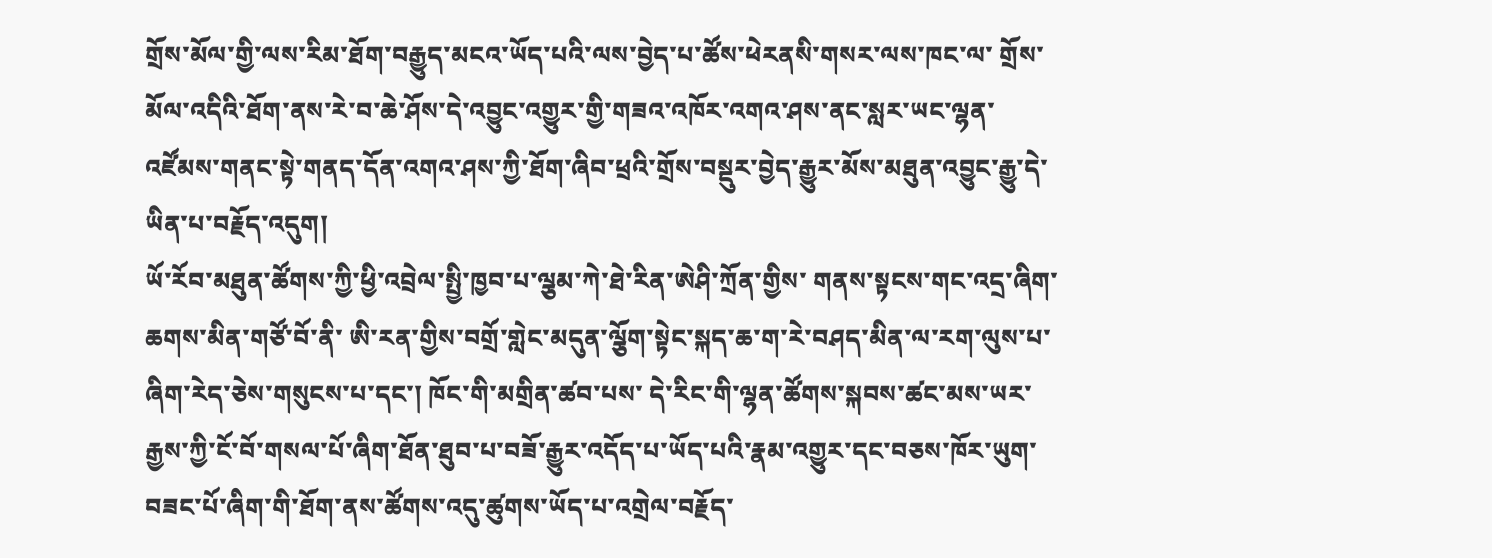གྲོས་མོལ་གྱི་ལས་རིམ་ཐོག་བརྒྱུད་མངའ་ཡོད་པའི་ལས་བྱེད་པ་ཚོས་ཕེརནསི་གསར་ལས་ཁང་ལ་ གྲོས་མོལ་འདིའི་ཐོག་ནས་རེ་བ་ཆེ་ཤོས་དེ་འབྱུང་འགྱུར་གྱི་གཟའ་འཁོར་འགའ་ཤས་ནང་སླར་ཡང་ལྷན་འཛོམས་གནང་སྟེ་གནད་དོན་འགའ་ཤས་ཀྱི་ཐོག་ཞིབ་ཕྲའི་གྲོས་བསྡུར་བྱེད་རྒྱུར་མོས་མཐུན་འབྱུང་རྒྱུ་དེ་ཡིན་པ་བརྗོད་འདུག།
ཡོ་རོབ་མཐུན་ཚོགས་ཀྱི་ཕྱི་འབྲེལ་སྤྱི་ཁྱབ་པ་ལྕམ་ཀེ་ཐེ་རིན་ཨེཤི་ཀྲོན་གྱིས་ གནས་སྟངས་གང་འདྲ་ཞིག་ཆགས་མིན་གཙོ་བོ་ནི་ ཨི་རན་གྱིས་བགྲོ་གླེང་མདུན་ལྕོག་སྟེང་སྐད་ཆ་ག་རེ་བཤད་མིན་ལ་རག་ལུས་པ་ཞིག་རེད་ཅེས་གསུངས་པ་དང་། ཁོང་གི་མགྲིན་ཚབ་པས་ དེ་རིང་གི་ལྷན་ཚོགས་སྐབས་ཚང་མས་ཡར་རྒྱས་ཀྱི་ངོ་བོ་གསལ་པོ་ཞིག་ཐོན་ཐུབ་པ་བཟོ་རྒྱུར་འདོད་པ་ཡོད་པའི་རྣམ་འགྱུར་དང་བཅས་ཁོར་ཡུག་བཟང་པོ་ཞིག་གི་ཐོག་ནས་ཚོགས་འདུ་ཚུགས་ཡོད་པ་འགྲེལ་བརྗོད་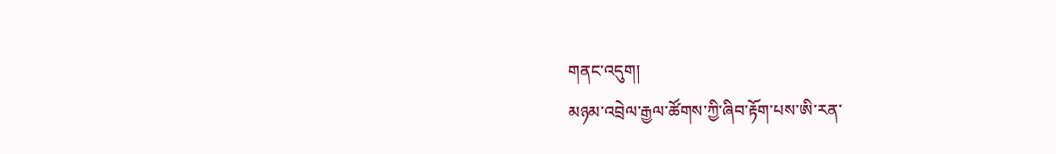གནང་འདུག།
མཉམ་འབྲེལ་རྒྱལ་ཚོགས་ཀྱི་ཞིབ་རྟོག་པས་ཨི་རན་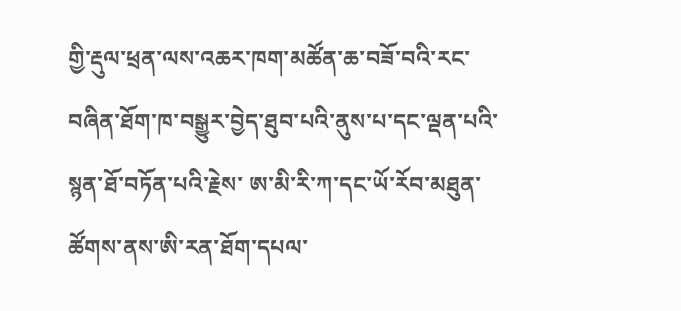གྱི་རྡུལ་ཕྲན་ལས་འཆར་ཁག་མཚོན་ཆ་བཟོ་བའི་རང་བཞིན་ཐོག་ཁ་བསྒྱུར་བྱེད་ཐུབ་པའི་ནུས་པ་དང་ལྡན་པའི་སྙན་ཐོ་བཏོན་པའི་རྗེས་ ཨ་མི་རི་ཀ་དང་ཡོ་རོབ་མཐུན་ཚོགས་ནས་ཨི་རན་ཐོག་དཔལ་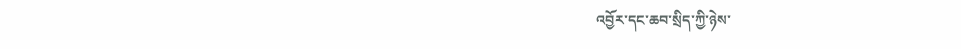འབྱོར་དང་ཆབ་སྲིད་ཀྱི་ཉེས་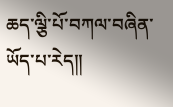ཆད་ལྕི་པོ་བཀལ་བཞིན་ཡོད་པ་རེད།།